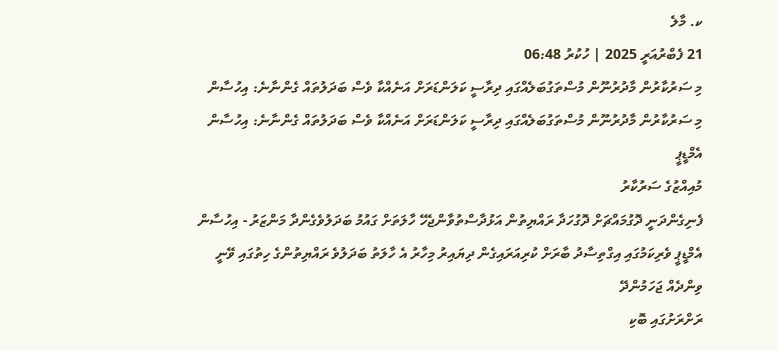ކ. މާލެ
21 ފެބްރުއަރީ 2025 | ހުކުރު 06:48
މި ސަރުކާރުން މާދުރުނޫން މުސްތަގުބަލެއްގައި ދިރާސީ ކަލަންޑަރަށް އަނެއްކާ ވެސް ބަދަލުތައް ގެންނާނެ: އިހުސާން
މި ސަރުކާރުން މާދުރުނޫން މުސްތަގުބަލެއްގައި ދިރާސީ ކަލަންޑަރަށް އަނެއްކާ ވެސް ބަދަލުތައް ގެންނާނެ: އިހުސާން
އެމްޑީޕީ
މުއިއްޒުގެ ސަރުކާރު
ފެނިގެންދަނީ ދޮގުމައްޗަށް ދޮގުހަދާ ރައްޔިތުން އަޅުދާސްތުވާންޖެހޭ ހާލަތަށް ގައުމު ބަދަލުވެގެންދާ މަންޒަރު - އިހުސާން
އެމްޑީޕީ ވެރިކަމުގައި އިގްތިސާދު ބާރަށް ކުރިއަރައިގެން ދިޔައިރު މިހާރު އެ ހާލަތު ބަދަލުވެ ރައްޔިތުންގެ ހިތުގައި ވޭނީ ވިންދެއް ޖަހަމުންދޭ
ރަށްރަށުގައި ބޮކި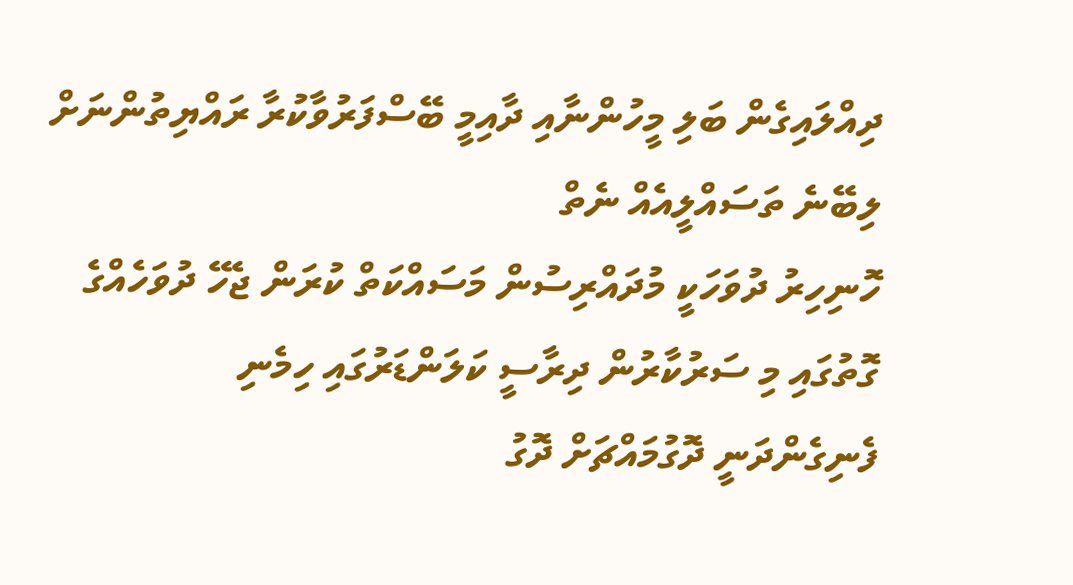ދިއްލައިގެން ބަލި މީހުންނާއި ދާއިމީ ބޭސްފަރުވާކުރާ ރައްޔިތުންނަށް ލިބޭނެ ތަސައްލީއެއް ނެތް
ހޮނިހިރު ދުވަހަކީ މުދައްރިސުން މަސައްކަތް ކުރަން ޖެހޭ ދުވަހެއްގެ ގޮތުގައި މި ސަރުކާރުން ދިރާސީ ކަލަންޑަރުގައި ހިމެނި
ފެނިގެންދަނީ ދޮގުމައްޗަށް ދޮގު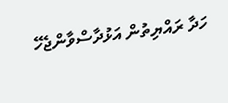ހަދާ ރައްޔިތުން އަޅުދާސްވާންޖެހޭ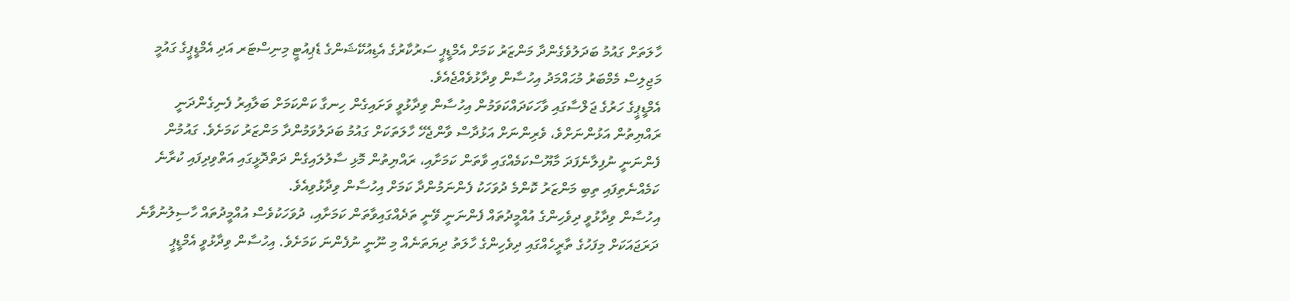ހާލަތަށް ގައުމު ބަދަލުވެގެންދާ މަންޒަރު ކަމަށް އެމްޑީޕީ ސަރުކާރުގެ އެޑިއުކޭޝަންގެ ޑެޕިއުޓީ މިނިސްޓަރ އަދި އެމްޑީޕީގެ ގައުމީ މަޖިލިސް މެމްބަރު މުޙައްމަދު އިހުސާން ވިދާޅުވެއްޖެއެވެ.
އެމްޑީޕީގެ ހަރުގެ ޖަލްސާގައި ވާހަކަދައްކަވަމުން އިހުސާން ވިދާޅުވީ ވަށައިގެން ހިނގާ ކަންކަމަށް ބަލާއިރު ފެނިގެންދަނީ ރައްޔިތުން އަޅުންނަށްވެ، ވެރިންނަށް އަޅުދާސް ވާންޖެހޭ ހާލަތަކަށް ގައުމު ބަދަލުވަމުންދާ މަންޒަރު ކަމަށެވެ. ގައުމުން ފެންނަނީ ނުފިލާނެފަދަ މާޔޫސްކަމެއްގައި ވާތަން ކަމަށާއި، ރައްޔިތުން މޮޅި ސާލުލައިގެން ދަތްދޮޅީގައި އަތްވިދިފައި ކުރާނެ ކަމެއްނެތިފައި ތިބި މަންޒަރު ކޮންމެ ދުވަހަކު ފެންނަމުންދާ ކަމަށް އިހުސާން ވިދާޅުވިއެވެ.
އިހުސާން ވިދާޅުވީ ދިވެހިންގެ އުއްމީދުތައް ފެންނަނީ ވޭނީ ތަދެއްގައިވާތަން ކަމަށާއި، ދުވަހަކުވެސް އުއްމީދުތައް ހާސިލުނުވާނެ ދަރަޖައަކަށް މިފަހުގެ ތާރީހެއްގައި ދިވެހިންގެ ހާލަތު ދިޔަތަނެއް މި ނޫނީ ނުފެންނަ ކަމަށެވެ. އިހުސާން ވިދާޅުވީ އެމްޑީޕީ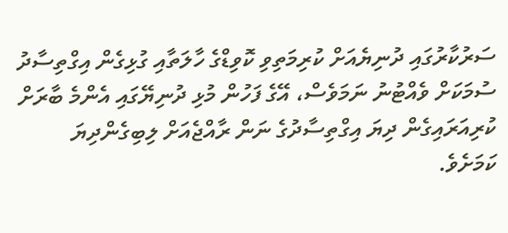ސަރުކާރުގައި ދުނިޔެއަށް ކުރިމަތިވި ކޮވިޑްގެ ހާލަތާއި ގުޅިގެން އިގްތިސާދު ސުމަކަށް ވެއްޓުނު ނަމަވެސް، އޭގެ ފަހުން މުޅި ދުނިޔޭގައި އެންމެ ބާރަށް ކުރިއަރައިގެން ދިޔަ އިގްތިސާދުގެ ނަން ރާއްޖެއަށް ލިބިގެންދިޔަ ކަމަށެވެ.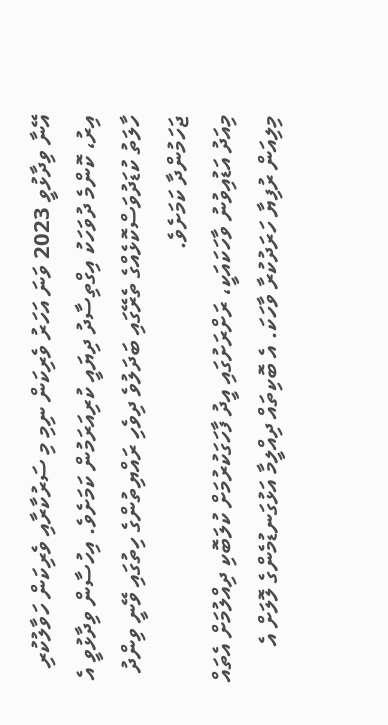އޭނާ ވިދާޅުވީ 2023 ވަނަ އަހަރު ވެރިކަން ނިމި މި ސަރުކާރާއި ވެރިކަން ހަވާލުކުރި އިރު، ކޮންމެ ދުވަހަކު އިގްތިސާދު ދިޔައީ ކުރިއަރަމުން ކަމަށެވެ. އިހުސާން ވިދާޅުވީ އެ ހާލަތު ކުޑަދުވަސްކޮޅެއްގެ ތެރޭގައި ބަދަލުވެ ދިވެހި ރައްޔިތުންގެ ހިތުގައި ވޭނީ ވިންދު ޖަހަމުންދާ ކަމަށެވެ.
މިއަދު އަޑުއިވުނު ވާހަކައަކީ، ރަށްރަށުގައި އީދު ފާހަގަކުރުމަށް ކުލަބޮކި ދިއްލުމަށް އެތައް މިލިއަން ރުފިޔާ ހަރަދުކުރާ ވާހަކަ. އެ ބޮކިތައް ދިއްލީމާ އަޅުގަނޑުމެންގެ ލޮލަށް އެ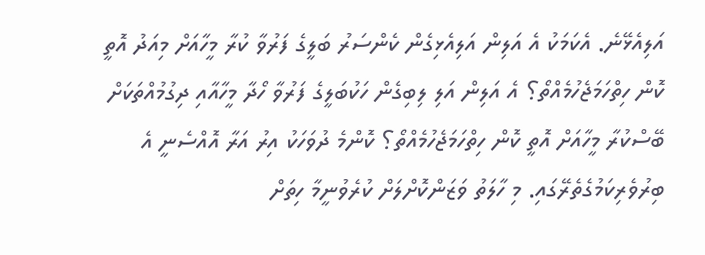އަލިއެޅޭނެ. އެކަމަކު އެ އަލިން އަލިއެޅިގެން ކެންސަރު ބަލީގެ ފަރުވާ ކުރާ މީހާއަށް މިއަދު އޮތީ ކޮން ހިތްހަމަޖެހުމެއްތޯ؟ އެ އަލިން އަލި ލިބިގެން ހަކުބަލީގެ ފަރުވާ ހޯދާ މީހާއާއި ދިގުމުއްތަކަށް ބޭސްކުރާ މީހާއަށް އޮތީ ކޮން ހިތްހަމަޖެހުމެއްތޯ؟ ކޮންމެ ދުވަހަކު އިރު އަރާ އޮއްސެނީ އެ ބިރުވެރިކަމުގެތެރޭގައި. މި ހާލަތު ވަޒަންކޮށްލަށް ކުރެވުނީމާ ހިތަށް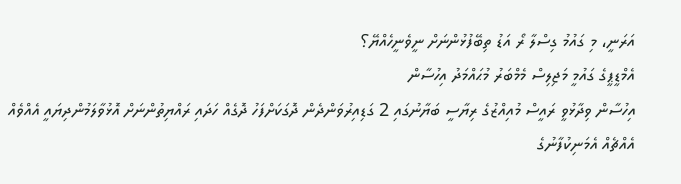އަރަނީ، މި ގައުމު ގިސްލާ ރޯ އަޑު ތިބޭފުޅުންނަށް ނީވެނީހެއްޔޭ؟
އެމްޑީޕީގެ ގައުމީ މަޖިލިސް މެމްބަރު މުޙައްމަދު އިހުސާން
އިހުސާން ވިދާޅުވީ ރައީސް މުއިއްޒުގެ ރިޔާސީ ބަޔާނުގައި 2 ގަޑިއިރުވަންދެން ދޮގަކަށްފަހު ދޮގެއް ހަދައި ރައްޔިތުންނަށް އޮޅުވާލަމުންދިޔައީ އެއްވެއް އެއްޗެއް އެމަނިކުފާނުގެ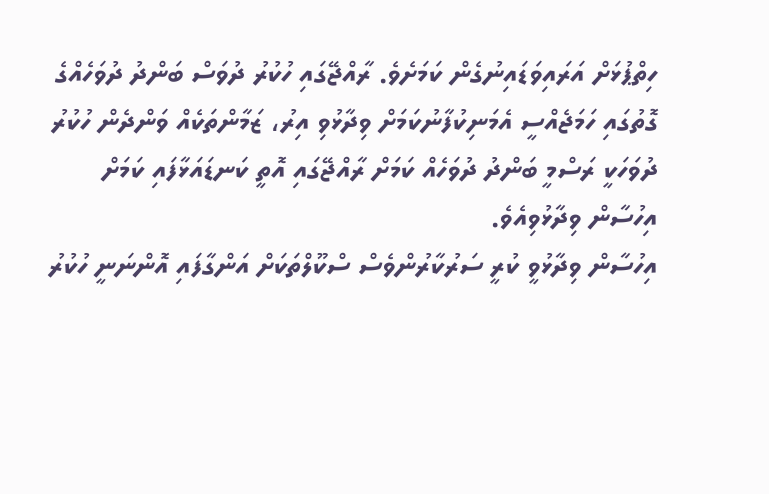ހިތްޕުޅަށް އަރައިވަޑައިނުގެން ކަމަށެވެ. ރާއްޖޭގައި ހުކުރު ދުވަސް ބަންދު ދުވަހެއްގެ ގޮތުގައި ހަމަޖެއްސީ އެމަނިކުފާނުކަމަށް ވިދާޅުވި އިރު، ޒަމާންތަކެއް ވަންދެން ހުކުރު ދުވަހަކީ ރަސްމީ ބަންދު ދުވަހެއް ކަމަށް ރާއްޖޭގައި އޮތީ ކަނޑައަޅާފައި ކަމަށް އިހުސާން ވިދާޅުވިއެވެ.
އިހުސާން ވިދާޅުވީ ކުރީ ސަރުކާރުންވެސް ސްކޫލްތަކަށް އަންގާފައި އޮންނަނީ ހުކުރު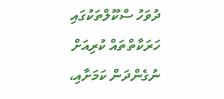ދުވަހު ސްކޫލްތަކުގައި ހަރަކާތްތައް ކުރިއަށް ނުގެންދަން ކަމަށާއި،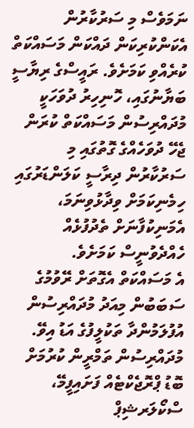ނަމަވެސް މި ސަރުކާރުން އެކަންކުރިކަން ދައްކަން މަސައްކަތް ކުރެއްވި ކަމަށެވެ. ރައީސްގެ ރިޔާސީ ބަޔާނުގައި، ހޮނިހިރު ދުވަހަކީ މުދައްރިސުން މަސައްކަތް ކުރަން ޖެހޭ ދުވަހެއްގެ ގޮތުގައި މި ސަރުކާރުން ދިރާސީ ކަލަންޑަރުގައި ހިމެނިކަމަށް ވިދާޅުވިނަމަ، އެމަނިކުފާނަށް ތެދުފުޅެއް ހެއްދެވުނީސް ކަމަށެވެ.
އެ މަސައްކަތް އެގޮތަށް ރޭވުމުގެ ސަބަބުން މިއަދު މުދައްރިސުން އުފުލަމުންދާ ތަކުލީފުގެ އަޑު އިވޭ. މުދައްރިސުން ތަމްރީން ކުރުމަށް ބޮޑު ޕްރޮޖެކްޓެއް ފަށައިފީމޭ، ސްކޯލަރޝިޕް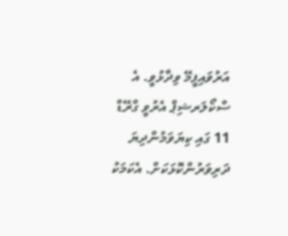އަރުވައިފީމޭ ވިދާޅުވީ. އެ ސްކޯލަރޝިޕް އެރުވީ ގްރޭޑް 11 ގައި ކިޔަވަމުންދިޔަ ދަރިވަރުންކޮޅަކަށް. އެކަމަކު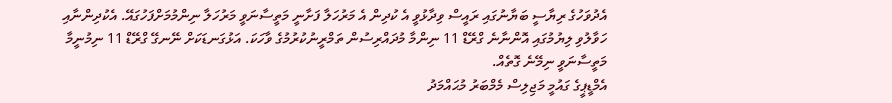އެދުވަހުގެ ރިޔާސީ ބަޔާނުގައި ރައީސް ވިދާޅުވީ އެ ކުދިން އެ މަރުހަލާ ފަށާނީ މަތީސާނަވީ މަރުހަލާ ނިންމުމަށްފަހުގައޭ. އެކުދިންނާއި ހަވާލުވި ލިޔުމުގައި އޮންނާނެ ގްރޭޑް 11 ނިންމާ މުދައްރިސުން ތަމްރީނުކުރުމުގެ ވާހަކަ. އަޅުގަނޑަކަށް ނޭނގޭ ގްރޭޑް 11 ނިމުނީމާ މަތީސާނަވީ ނިމޭނެ ގޮތެއް.
އެމްޑީޕީގެ ގައުމީ މަޖިލިސް މެމްބަރު މުޙައްމަދު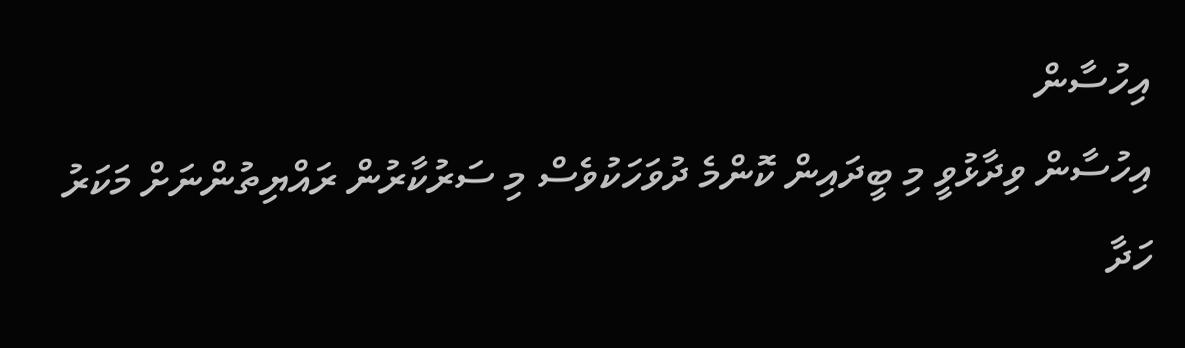އިހުސާން
އިހުސާން ވިދާޅުވީ މި ބީދައިން ކޮންމެ ދުވަހަކުވެސް މި ސަރުކާރުން ރައްޔިތުންނަށް މަކަރު ހަދާ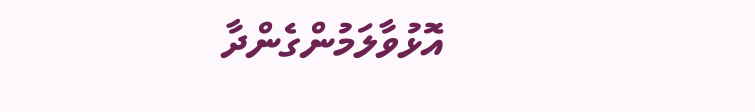އޮޅުވާލަމުންގެންދާ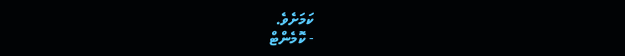ކަމަށެވެ.
- ކޮމެންޓް